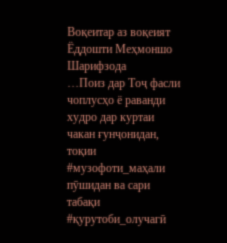Воқеитар аз воқеият
Ёддошти Меҳмоншо Шарифзода
…Поиз дар Тоҷ фасли чоплусҳо ё раванди худро дар куртаи чакан ғунҷонидан, тоқии #музофоти_маҳали пӯшидан ва сари табақи #қурутоби_олучагӣ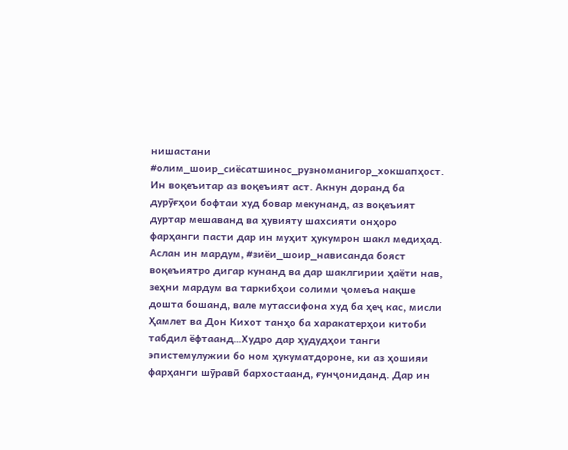нишастани
#олим_шоир_сиёсатшинос_рузноманигор_хокшапҳоcт. Ин воқеъитар аз воқеъият аст. Акнун доранд ба дурӯғҳои бофтаи худ бовар мекунанд, аз воқеъият дуртар мешаванд ва ҳувияту шахсияти oнҳоро фарҳанги пасти дар ин муҳит ҳукумрон шакл медиҳад. Аслан ин мардум, #зиёи_шоир_нависанда бояст воқеъиятро дигар кунанд ва дар шаклгирии ҳаёти нав, зеҳни мардум ва таркибҳои солими ҷомеъа нақше дошта бошанд, вале мутассифона худ ба ҳеҷ кас, мисли Ҳамлет ва Дон Кихот танҳо ба харакатерҳои китоби табдил ёфтаанд…Худро дар ҳудудҳои танги эпистемулужии бо ном ҳукуматдороне, ки аз ҳошияи фарҳанги шӯравӣ бархостаанд, ғунҷониданд. Дар ин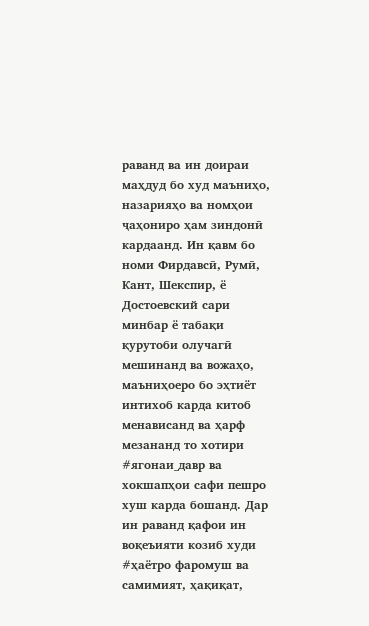раванд ва ин доираи маҳдуд бо худ маъниҳо, назарияҳо ва номҳои ҷаҳониро ҳам зиндонӣ кардаанд. Ин қавм бо номи Фирдавсӣ, Румӣ, Кант, Шекспир, ё Достоевский сари минбар ё табақи қурутоби олучагӣ мешинанд ва вожаҳо, маъниҳоеро бо эҳтиёт интихоб карда китоб менависанд ва ҳарф мезананд то хотири #ягонаи_давр ва хокшапҳои сафи пешро хуш карда бошанд. Дар ин раванд қафои ин воқеъияти козиб худи #ҳаётро фаромуш ва самимият, ҳақиқат,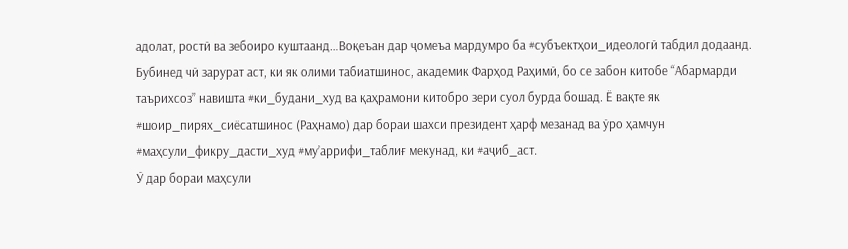адолат, ростӣ ва зебоиро куштаанд…Воқеъан дар ҷомеъа мардумро ба #субъектҳои_идеологӣ табдил додаанд. Бубинед чӣ зарурат аст, ки як олими табиатшинос, академик Фарҳод Раҳимӣ, бо се забон китобе “Абармарди таърихсоз” навишта #ки_будани_худ ва қаҳрамони китобро зери суол бурда бошад. Ё вақте як #шоир_пирях_сиёсатшинос (Раҳнамо) дар бораи шахси президент ҳарф мезанад ва ӯро ҳамчун #маҳсули_фикру_дасти_худ #му’аррифи_таблиғ мекунад, ки #аҷиб_аст.
Ӯ дар бораи маҳсули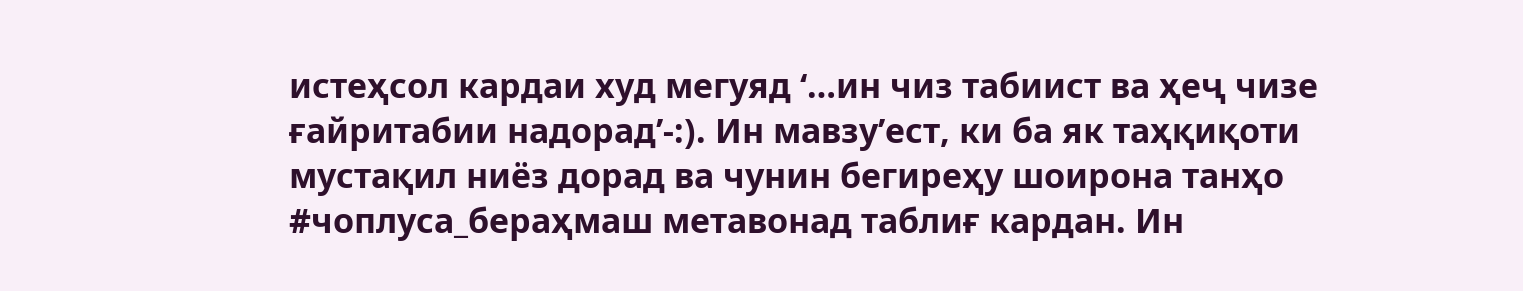истеҳсол кардаи худ мегуяд ‘…ин чиз табиист ва ҳеҷ чизе ғайритабии надорад’-:). Ин мавзу’ест, ки ба як таҳқиқоти мустақил ниёз дорад ва чунин бегиреҳу шоирона танҳо #чоплуса_бераҳмаш метавонад таблиғ кардан. Ин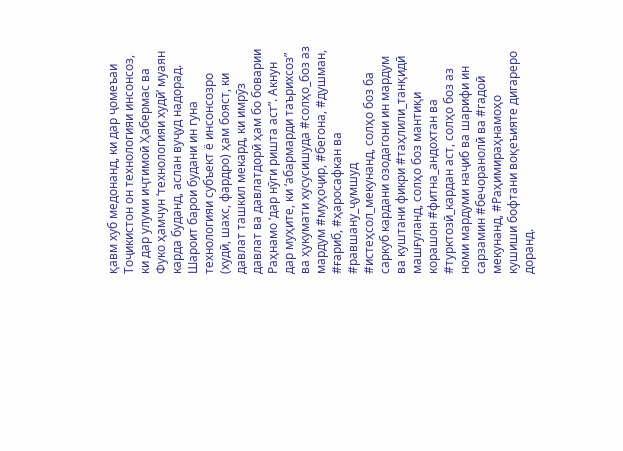қавм хуб медонанд, ки дар ҷомеъаи Тоҷикистон он технологияи инсонсоз, ки дар улуми иҷтимоӣ Ҳабермас ва Фуко ҳамчун ‘технологияи худӣ’ муаян карда буданд, аслан вуҷуд надорад. Шароит барои будани ин гуна технологияи субъект ё инсонсозро (худӣ, шахс, фардро) ҳам бояст, ки давлат ташкил мекард, ки имрӯз давлат ва давлатдорӣ ҳам бо боварии Раҳнамо ‘дар нӯги ришта аст”. Акнун дар муҳите, ки ‘абармарди таърихсоз” ва ҳукумати хусусишуда #солҳо_боз аз мардум #муҳоҷир, #бегона, #душман, #ғариб, #ҳаросафкан ва #равшану_ҷумшуд #истеҳсол_мекунанд, солҳо боз ба саркуб кардани озодагони ин мардум ва куштани фикри #таҳлили_танқидӣ машғуланд, солҳо боз мантиқи корашон #фитна_андохтан ва #турктозӣ_кардан аст, солҳо боз аз номи мардуми наҷиб ва шарифи ин сарзамин #бечоранолӣ ва #гадоӣ мекунанд, #Раҳимираҳнамоҳо кушиши бофтани воқеъияте дигареро доранд.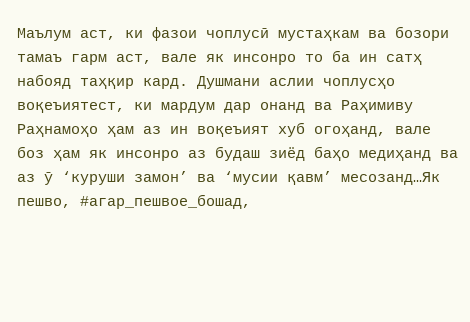Маълум аст, ки фазои чоплусӣ мустаҳкам ва бозори тамаъ гарм аст, вале як инсонро то ба ин сатҳ набояд таҳқир кард. Душмани аслии чоплусҳо воқеъиятест, ки мардум дар онанд ва Раҳимиву Раҳнамоҳо ҳам аз ин воқеъият хуб огоҳанд, вале боз ҳам як инсонро аз будаш зиёд баҳо медиҳанд ва аз ӯ ‘куруши замон’ ва ‘мусии қавм’ месозанд…Як пешво, #агар_пешвое_бошад,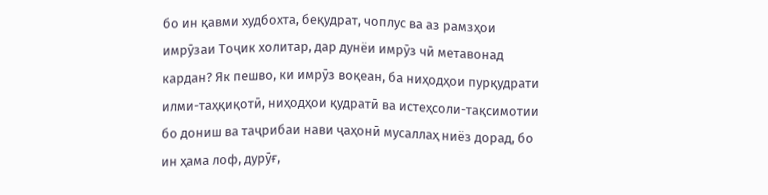бо ин қавми худбохта, беқудрат, чоплус ва аз рамзҳои имрӯзаи Тоҷик холитар, дар дунёи имрӯз чӣ метавонад кардан? Як пешво, ки имрӯз воқеан, ба ниҳодҳои пурқудрати илми-таҳқиқотӣ, ниҳодҳои қудратӣ ва истеҳсоли-тақсимотии бо дониш ва таҷрибаи нави ҷаҳонӣ мусаллаҳ ниёз дорад, бо ин ҳама лоф, дурӯғ,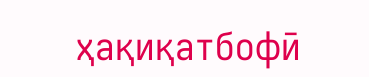ҳақиқатбофӣ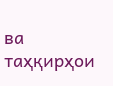ва таҳқирҳои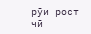рӯи рост чӣ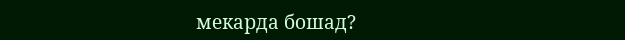мекарда бошад?